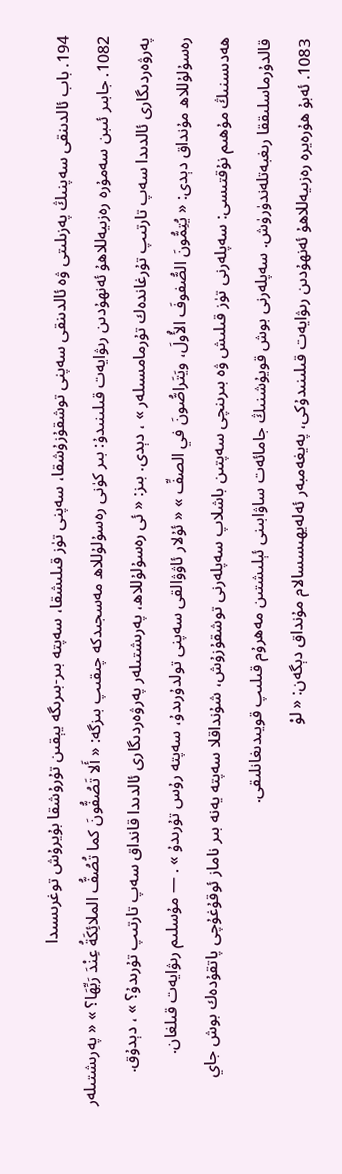194. باب ئالدىنقى سەپنىڭ پەزىلىتى ۋە ئالدىنقى سەپنى توشقۇزۇشقا، سەپنى تۈز قىلىشقا، سەپتە بىر-بىرىگە يېقىن تۇرۇشقا بۇيرۇش توغرىسىدا
1082. جابىر ئىبن سەمۇرە رەزىيەللاھۇ ئەنھۇدىن رىۋايەت قىلىنىدۇ: بىر كۈنى رەسۇلۇللاھ مەسجىدكە چىقىپ بىزگە: « أَلا تَصُفُّونَ كما تُصُفُّ الملائِكَةُ عِنْدَ رَبِّهَا؟ » « پەرىشتىلەر پەرۋەردىگارى ئالدىدا سەپ تارتىپ تۇرغاندەك تۇرمامسىلەر » ، دېدى. بىز: « ئى رەسۇلۇللاھ، پەرىشتىلەر پەرۋەردىگارى ئالدىدا قانداق سەپ تارتىپ تۇرىدۇ؟ » ، دېدۇق. رەسۇلۇللاھ مۇنداق دېدى: « يُتِمُّونَ الصُّفوفَ الأُولَ، ويَتَراصُّونَ في الصفِّ » « ئۇلار ئاۋۋالقى سەپنى تولدۇرىدۇ، سەپتە رۇس تۇرىدۇ » . ― مۇسلىم رىۋايەت قىلغان.
ھەدىسنىڭ مۇھىم نۇقتىسى: سەپلەرنى تۈز قىلىش ۋە بىرىنچى سەپتىن باشلاپ سەپلەرنى توشقۇزۇش، شۇنداقلا سەپتە يەنە بىر ناماز ئوقۇغۇچى پاتقۇدەك بوش جاي قالدۇرماسلىققا رىغبەتلەندۈرۈش. سەپلەرنى بوش قويۇشنىڭ جامائەت ساۋابىنى ئېلىشتىن مەھرۇم قىلىپ قويىدىغانلىقى.
1083. ئەبۇ ھۇرەيرە رەزىيەللاھۇ ئەنھۇدىن رىۋايەت قىلىنىدۇكى، پەيغەمبەر ئەلەيھىسسالام مۇنداق دېگەن: « لوْ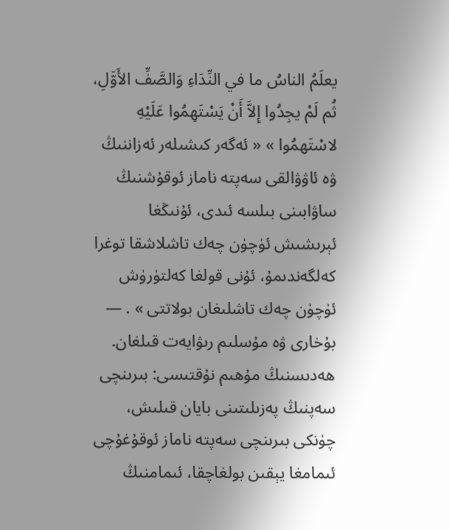يعلَمُ الناسُ ما في النِّدَاءِ وَالصَّفِّ الأَوَّلِ، ثُم لَمْ يجِدُوا إِلاَّ أَنْ يَسْتَهِمُوا عَلَيْهِ لاسْتَهمُوا » « ئەگەر كىشىلەر ئەزاننىڭ ۋە ئاۋۋالقى سەپتە ناماز ئوقۇشنىڭ ساۋابىنى بىلسە ئىدى، ئۇنىڭغا ئېرىشىش ئۈچۈن چەك تاشلاشقا توغرا كەلگەندىمۇ، ئۇنى قولغا كەلتۈرۈش ئۈچۈن چەك تاشلىغان بولاتتى » . ― بۇخارى ۋە مۇسلىم رىۋايەت قىلغان.
ھەدىسنىڭ مۇھىم نۇقتىسى: بىرىنچى سەپنىڭ پەزىلىتىنى بايان قىلىش، چۈنكى بىرىنچى سەپتە ناماز ئوقۇغۇچى ئىمامغا يېقىن بولغاچقا، ئىمامنىڭ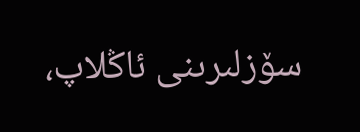سۆزلىرىنى ئاڭلاپ،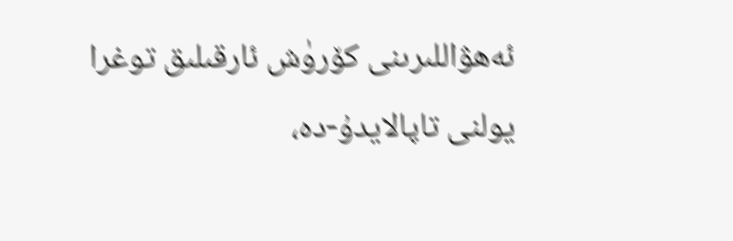ئەھۋاللىرىنى كۆرۈش ئارقىلىق توغرا يولنى تاپالايدۇ-دە،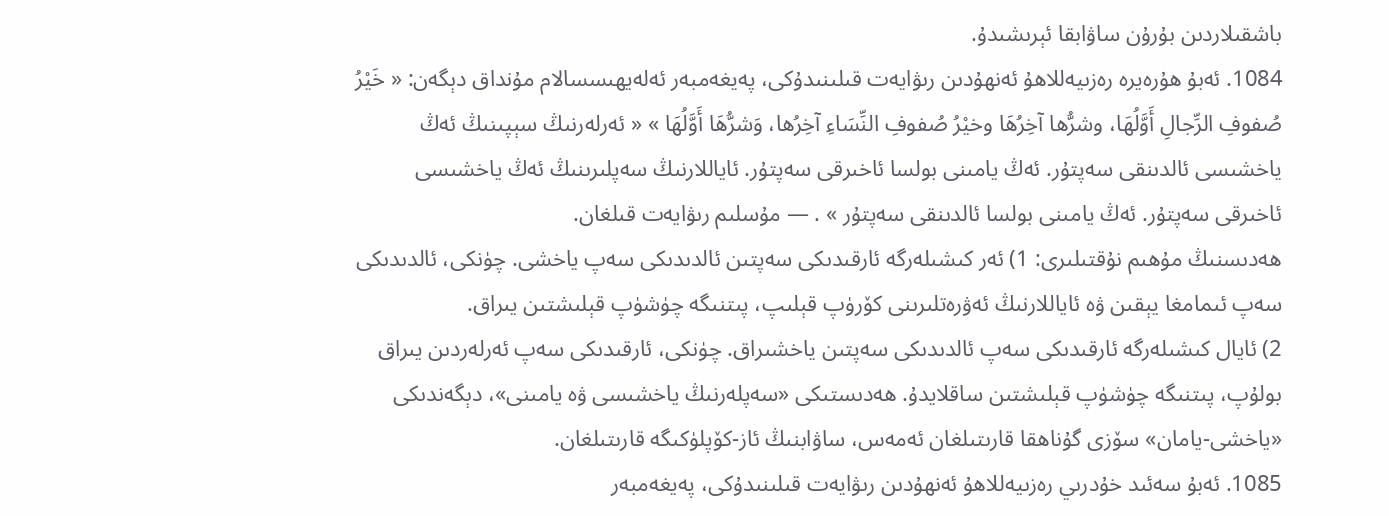باشقىلاردىن بۇرۇن ساۋابقا ئېرىشىدۇ.
1084. ئەبۇ ھۇرەيرە رەزىيەللاھۇ ئەنھۇدىن رىۋايەت قىلىنىدۇكى، پەيغەمبەر ئەلەيھىسسالام مۇنداق دېگەن: « خَيْرُ صُفوفِ الرِّجالِ أَوَّلُهَا، وشرُّها آخِرُهَا وخيْرُ صُفوفِ النِّسَاءِ آخِرُها، وَشرُّهَا أَوَّلُهَا » « ئەرلەرنىڭ سېپىنىڭ ئەڭ ياخشىسى ئالدىنقى سەپتۇر. ئەڭ يامىنى بولسا ئاخىرقى سەپتۇر. ئاياللارنىڭ سەپلىرىنىڭ ئەڭ ياخشىسى ئاخىرقى سەپتۇر. ئەڭ يامىنى بولسا ئالدىنقى سەپتۇر » . ― مۇسلىم رىۋايەت قىلغان.
ھەدىسنىڭ مۇھىم نۇقتىلىرى: 1) ئەر كىشىلەرگە ئارقىدىكى سەپتىن ئالدىدىكى سەپ ياخشى. چۈنكى، ئالدىدىكى سەپ ئىمامغا يېقىن ۋە ئاياللارنىڭ ئەۋرەتلىرىنى كۆرۈپ قېلىپ، پىتنىگە چۈشۈپ قېلىشتىن يىراق.
2) ئايال كىشىلەرگە ئارقىدىكى سەپ ئالدىدىكى سەپتىن ياخشىراق. چۈنكى، ئارقىدىكى سەپ ئەرلەردىن يىراق بولۇپ، پىتنىگە چۈشۈپ قېلىشتىن ساقلايدۇ. ھەدىستىكى «سەپلەرنىڭ ياخشىسى ۋە يامىنى»، دېگەندىكى «ياخشى-يامان» سۆزى گۇناھقا قارىتىلغان ئەمەس، ساۋابنىڭ ئاز-كۆپلۈكىگە قارىتىلغان.
1085. ئەبۇ سەئىد خۇدرىي رەزىيەللاھۇ ئەنھۇدىن رىۋايەت قىلىنىدۇكى، پەيغەمبەر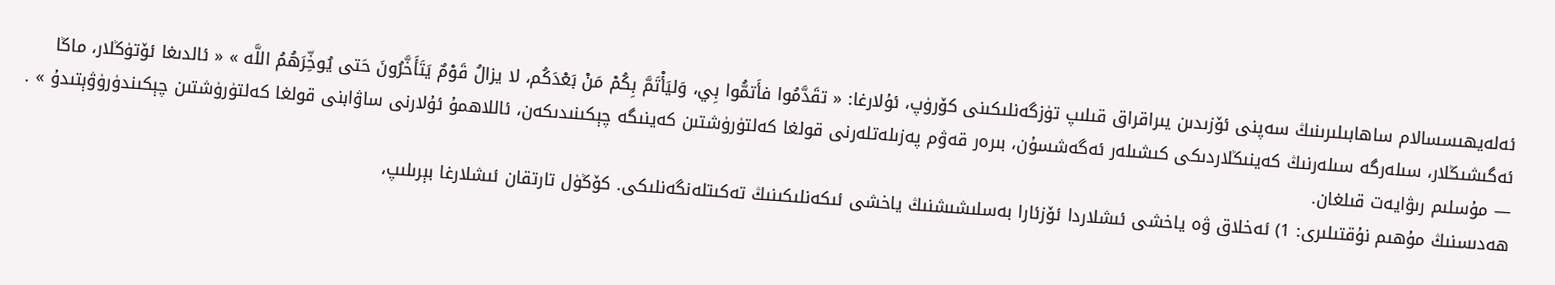ئەلەيھىسسالام ساھابىلىرىنىڭ سەپنى ئۆزىدىن يىراقراق قىلىپ تۈزگەنلىكىنى كۆرۈپ، ئۇلارغا: « تقَدَّمُوا فأَتمُّوا بِي، وَليَأْتَمَّ بِكُمْ مَنْ بَعْدَكُم، لا يزالُ قَوْمٌ يَتَأَخَّرُونَ حَتى يُوخِّرَهُمُ اللَّه » « ئالدىغا ئۆتۈڭلار، ماڭا ئەگىشىڭلار، سىلەرگە سىلەرنىڭ كەينىڭلاردىكى كىشىلەر ئەگەشسۇن، بىرەر قەۋم پەزىلەتلەرنى قولغا كەلتۈرۈشتىن كەينىگە چېكىنىدىكەن، ئاللاھمۇ ئۇلارنى ساۋابنى قولغا كەلتۈرۈشتىن چېكىندۈرۈۋېتىدۇ » . ― مۇسلىم رىۋايەت قىلغان.
ھەدىسنىڭ مۇھىم نۇقتىلىرى: 1) ئەخلاق ۋە ياخشى ئىشلاردا ئۆزئارا بەسلىشىشنىڭ ياخشى ئىكەنلىكىنىڭ تەكىتلەنگەنلىكى. كۆڭۈل تارتقان ئىشلارغا بېرىلىپ،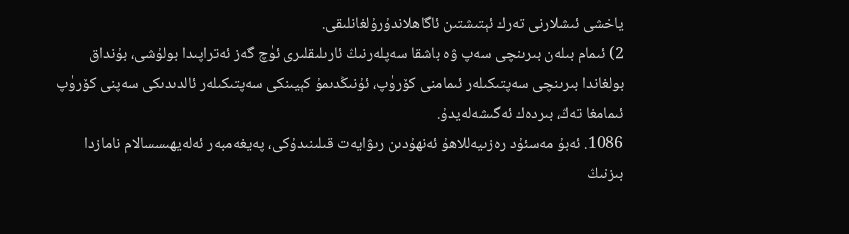ياخشى ئىشلارنى تەرك ئېتىشتىن ئاگاھلاندۇرۇلغانلىقى.
2) ئىمام بىلەن بىرىنچى سەپ ۋە باشقا سەپلەرنىڭ ئارىلىقلىرى ئۈچ گەز ئەتراپىدا بولۇشى، بۇنداق بولغاندا بىرىنچى سەپتىكىلەر ئىمامنى كۆرۈپ، ئۇنىڭدىمۇ كېيىنكى سەپتىكىلەر ئالدىدىكى سەپنى كۆرۈپ ئىمامغا تەڭ، بىردەك ئەگىشەلەيدۇ.
1086. ئەبۇ مەسئۇد رەزىيەللاھۇ ئەنھۇدىن رىۋايەت قىلىنىدۇكى، پەيغەمبەر ئەلەيھىسسالام نامازدا بىزنىڭ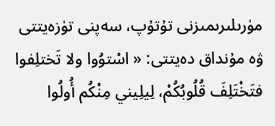مۈرىلىرىمىزنى تۇتۇپ، سەپنى تۈزەيتتى ۋە مۇنداق دەيتتى: « اسْتوُوا ولا تَختلِفوا فتَخْتَلِفَ قُلُوبُكُمْ، لِيلِيني مِنْكُم أُولُوا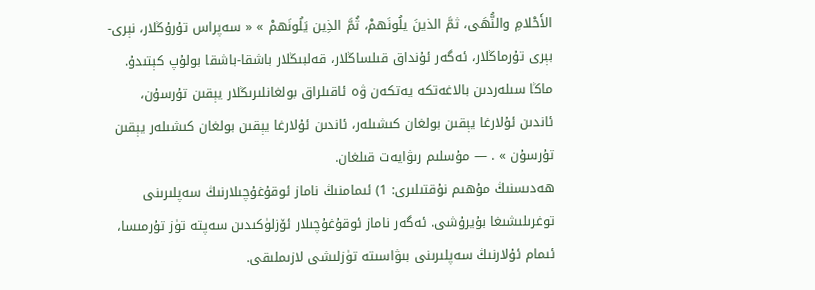الأَحْلامِ والنُّهَى، ثمَّ الذينَ يلُونَهمْ، ثُمَّ الذِين يَلُونَهمْ » « سەپراس تۇرۇڭلار، نېرى-بېرى تۇرماڭلار، ئەگەر ئۇنداق قىلساڭلار، قەلبىڭلار باشقا-باشقا بولۇپ كېتىدۇ. ماڭا سىلەردىن بالاغەتكە يەتكەن ۋە ئاقىلراق بولغانلىرىڭلار يېقىن تۇرسۇن، ئاندىن ئۇلارغا يېقىن بولغان كىشىلەر، ئاندىن ئۇلارغا يېقىن بولغان كىشىلەر يېقىن تۇرسۇن » . ― مۇسلىم رىۋايەت قىلغان.
ھەدىسنىڭ مۇھىم نۇقتىلىرى: 1) ئىمامنىڭ ناماز ئوقۇغۇچىلارنىڭ سەپلىرىنى توغرىلىشىغا بۇيرۇشى. ئەگەر ناماز ئوقۇغۇچىلار ئۆزلۈكىدىن سەپتە تۈز تۇرمىسا، ئىمام ئۇلارنىڭ سەپلىرىنى بىۋاسىتە تۈزلىشى لازىملىقى.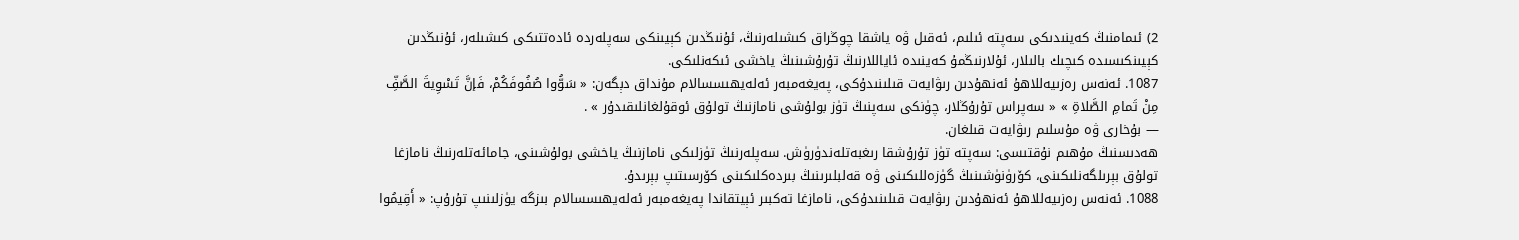2) ئىمامنىڭ كەينىدىكى سەپتە ئىلىم، ئەقىل ۋە ياشقا چوڭراق كىشىلەرنىڭ، ئۇنىڭدىن كېيىنكى سەپلەردە ئادەتتىكى كىشىلەر، ئۇنىڭدىن كېيىنكىسىدە كىچىك بالىلار، ئۇلارنىڭمۇ كەينىدە ئاياللارنىڭ تۇرۇشىنىڭ ياخشى ئىكەنلىكى.
1087. ئەنەس رەزىيەللاھۇ ئەنھۇدىن رىۋايەت قىلىنىدۇكى، پەيغەمبەر ئەلەيھىسسالام مۇنداق دېگەن: « سَوُّوا صُفُوفَكُمْ، فَإنَّ تَسْوِيةَ الصَّفِّ مِنْ تَمامِ الصَّلاةِ » « سەپراس تۇرۇڭلار، چۈنكى سەپنىڭ تۈز بولۇشى نامازنىڭ تولۇق ئوقۇلغانلىقىدۇر » .
― بۇخارى ۋە مۇسلىم رىۋايەت قىلغان.
ھەدىسنىڭ مۇھىم نۇقتىسى: سەپتە تۈز تۇرۇشقا رىغبەتلەندۈرۈش. سەپلەرنىڭ تۈزلىكى نامازنىڭ ياخشى بولۇشىنى، جامائەتلەرنىڭ نامازغا تولۇق بېرىلگەنلىكىنى، كۆرۈنۈشىنىڭ گۈزەللىكىنى ۋە قەلبلىرىنىڭ بىردەكلىكىنى كۆرسىتىپ بېرىدۇ.
1088. ئەنەس رەزىيەللاھۇ ئەنھۇدىن رىۋايەت قىلىنىدۇكى، نامازغا تەكبىر ئېيتقاندا پەيغەمبەر ئەلەيھىسسالام بىزگە يۈزلىنىپ تۇرۇپ: « أَقِيمُوا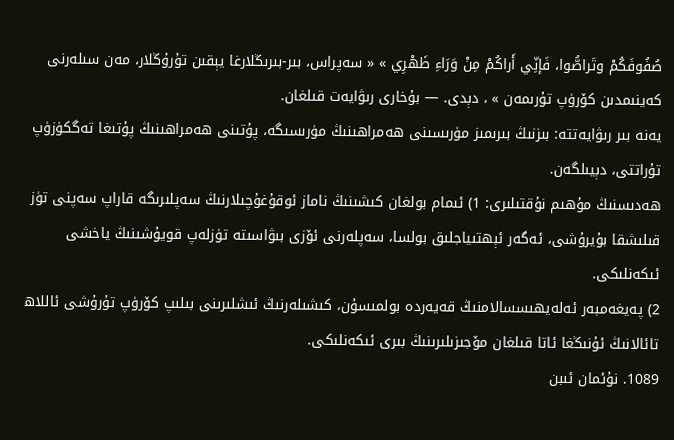صُفُوفَكُمْ وتَراصُّوا، فَإنِّي أَراكُمْ مِنْ وَرَاءِ ظَهْرِي » « سەپراس، بىر-بىرىڭلارغا يېقىن تۇرۇڭلار، مەن سىلەرنى كەينىمدىن كۆرۈپ تۇرىمەن » ، دېدى. ― بۇخارى رىۋايەت قىلغان.
يەنە بىر رىۋايەتتە: بىزنىڭ بىرىمىز مۈرىسىنى ھەمراھىنىڭ مۈرىسىگە، پۇتىنى ھەمراھىنىڭ پۇتىغا تەگكۈزۈپ تۇراتتى، دېيىلگەن.
ھەدىسنىڭ مۇھىم نۇقتىلىرى: 1) ئىمام بولغان كىشىنىڭ ناماز ئوقۇغۇچىلارنىڭ سەپلىرىگە قاراپ سەپنى تۈز قىلىشقا بۇيرۇشى، ئەگەر ئېھتىياجلىق بولسا، سەپلەرنى ئۆزى بىۋاسىتە تۈزلەپ قويۇشىنىڭ ياخشى ئىكەنلىكى.
2) پەيغەمبەر ئەلەيھىسسالامنىڭ قەيەردە بولمىسۇن، كىشىلەرنىڭ ئىشلىرىنى بىلىپ كۆرۈپ تۇرۇشى ئاللاھ تائالانىڭ ئۇنىڭغا ئاتا قىلغان مۆجىزىلىرىنىڭ بىرى ئىكەنلىكى.
1089. نۇئمان ئىبن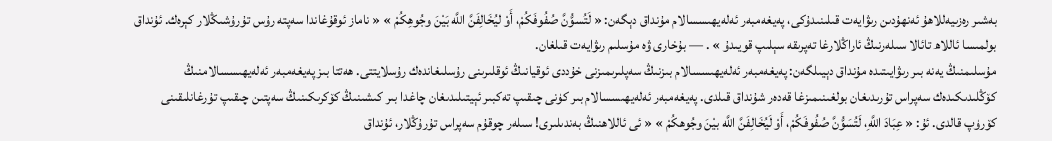بەشىر رەزىيەللاھۇ ئەنھۇدىن رىۋايەت قىلىنىدۇكى، پەيغەمبەر ئەلەيھىسسالام مۇنداق دېگەن: « لَتُسوُّنَّ صُفُوفَكُمْ، أَوْ ليُخَالِفَنَّ اللَّه بَيْنَ وجُوهِكُمْ » « ناماز ئوقۇغاندا سەپتە رۇس تۇرۇشىڭلار كېرەك. ئۇنداق بولمىسا ئاللاھ تائالا سىلەرنىڭ ئاراڭلارغا تەپرىقە سېلىپ قويىدۇ » . ― بۇخارى ۋە مۇسلىم رىۋايەت قىلغان.
مۇسلىمنىڭ يەنە بىر رىۋايىتىدە مۇنداق دېيىلگەن: پەيغەمبەر ئەلەيھىسسالام بىزنىڭ سەپلىرىمىزنى خۇددى ئوقيانىڭ ئوقلىرىنى رۇسلىغاندەك رۇسلايتتى. ھەتتا بىز پەيغەمبەر ئەلەيھىسسالامنىڭ كۆڭلىدىكىدەك سەپراس تۇرىدىغان بولغىنىمىزغا قەدەر شۇنداق قىلدى. پەيغەمبەر ئەلەيھىسسالام بىر كۈنى چىقىپ تەكبىر ئېيتىلىدىغان چاغدا بىر كىشىنىڭ كۆكرىكىنىڭ سەپتىن چىقىپ تۇرغانلىقىنى كۆرۈپ قالدى. ئۇ: « عِبَادَ اللَّهِ، لَتُسَوُّنَّ صُفُوفَكُمْ، أَوْ لَيُخَالِفَنَّ اللَّه بيْنَ وجُوهكُمْ » « ئى ئاللاھنىڭ بەندىلىرى! سىلەر چوقۇم سەپراس تۇرۇڭلار، ئۇنداق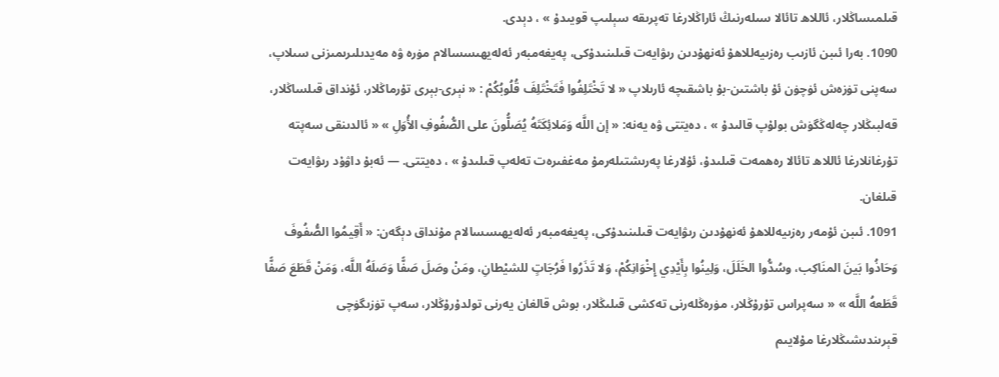قىلمىساڭلار، ئاللاھ تائالا سىلەرنىڭ ئاراڭلارغا تەپرىقە سېلىپ قويىدۇ » ، دېدى.
1090. بەرا ئىبن ئازىب رەزىيەللاھۇ ئەنھۇدىن رىۋايەت قىلىنىدۇكى، پەيغەمبەر ئەلەيھىسسالام مۈرە ۋە مەيدىلىرىمىزنى سىلاپ، سەپنى تۈزەش ئۈچۈن ئۇ باشتىن-بۇ باشقىچە ئارىلاپ « لا تَخْتَلِفُوا فَتَخْتَلِفَ قُلُوبُكُمْ : « نېرى-بېرى تۇرماڭلار، ئۇنداق قىلساڭلار، قەلبىڭلار چەلەڭگۈش بولۇپ قالىدۇ » ، دەيتتى ۋە يەنە: « إن اللَّه وَمَلائِكَتَهُ يُصَلُّونَ على الصُّفُوفِ الأُوَلِ » « ئالدىنقى سەپتە تۇرغانلارغا ئاللاھ تائالا رەھمەت قىلىدۇ، ئۇلارغا پەرىشتىلەرمۇ مەغفىرەت تەلەپ قىلىدۇ » ، دەيتتى. ― ئەبۇ داۋۇد رىۋايەت قىلغان.
1091. ئىبن ئۇمەر رەزىيەللاھۇ ئەنھۇدىن رىۋايەت قىلىنىدۇكى، پەيغەمبەر ئەلەيھىسسالام مۇنداق دېگەن: « أَقِيمُوا الصُّفُوفَ وَحَاذُوا بَينَ المنَاكِب، وسُدُّوا الخَلَلَ، وَلِينُوا بِأَيْدِي إِخْوَانِكُمْ، وَلا تَذَرُوا فَرُجَاتٍ للشيْطانِ، ومَنْ وصَلَ صَفًّا وَصَلَهُ اللَّه، وَمَنْ قَطَعَ صَفًّا قَطَعهُ اللَّه » « سەپراس تۇرۇڭلار، مۈرەڭلەرنى تەكشى قىلىڭلار، بوش قالغان يەرنى تولدۇرۇڭلار، سەپ تۈزىگۈچى قېرىندىشىڭلارغا مۇلايىم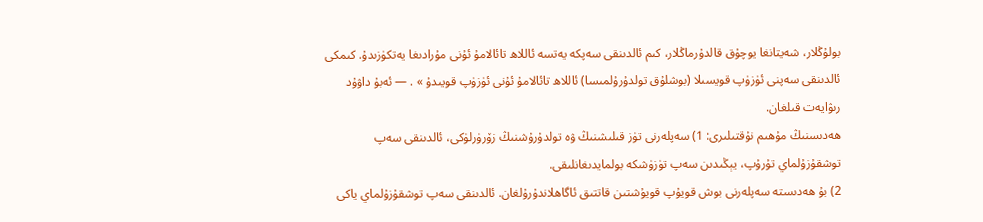بولۇڭلار، شەيتانغا يوچۇق قالدۇرماڭلار، كىم ئالدىنقى سەپكە يەتسە ئاللاھ تائالامۇ ئۇنى مۇرادىغا يەتكۈزىدۇ. كىمكى ئالدىنقى سەپنى ئۈزۈپ قويسىلا (بوشلۇق تولدۇرۇلمىسا) ئاللاھ تائالامۇ ئۇنى ئۈزۈپ قويىدۇ » . ― ئەبۇ داۋۇد رىۋايەت قىلغان.
ھەدىسنىڭ مۇھىم نۇقتىلىرى: 1) سەپلەرنى تۈز قىلىشنىڭ ۋە تولدۇرۇشنىڭ زۆرۈرلۈكى، ئالدىنقى سەپ توشقۇزۇلماي تۇرۇپ، يېڭىدىن سەپ تۈزۈشكە بولمايدىغانلىقى.
2) بۇ ھەدىستە سەپلەرنى بوش قويۇپ قويۇشتىن قاتتىق ئاگاھلاندۇرۇلغان. ئالدىنقى سەپ توشقۇزۇلماي ياكى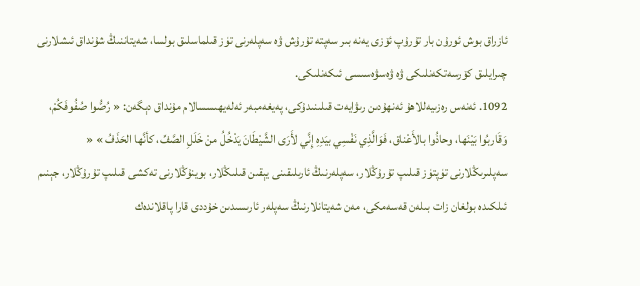ئازراق بوش ئورۇن بار تۇرۇپ ئۆزى يەنە بىر سەپتە تۇرۇش ۋە سەپلەرنى تۈز قىلماسلىق بولسا، شەيتاننىڭ شۇنداق ئىشلارنى چىرايلىق كۆرسەتكەنلىكى ۋە ۋەسۋەسىسى ئىكەنلىكى.
1092. ئەنەس رەزىيەللاھۇ ئەنھۇدىن رىۋايەت قىلىنىدۇكى، پەيغەمبەر ئەلەيھىسسالام مۇنداق دېگەن: « رُصُّوا صُفُوفَكُمْ، وَقَاربُوا بَيْنَها، وحاذُوا بالأَعْناق، فَوَالَّذِي نَفْسِي بيَدِهِ إِنَّي لأَرَى الشَّيْطَانَ يَدْخُلُ منْ خَلَلِ الصَّفِّ، كأنَّها الحَذَفُ » « سەپلىرىڭلارنى تۈپتۈز قىلىپ تۇرۇڭلار، سەپلەرنىڭ ئارىلىقىنى يېقىن قىلىڭلار، بوينۇڭلارنى تەكشى قىلىپ تۇرۇڭلار، جېنىم ئىلكىدە بولغان زات بىلەن قەسەمكى، مەن شەيتانلارنىڭ سەپلەر ئارىسىدىن خۇددى قارا پاقلاندەك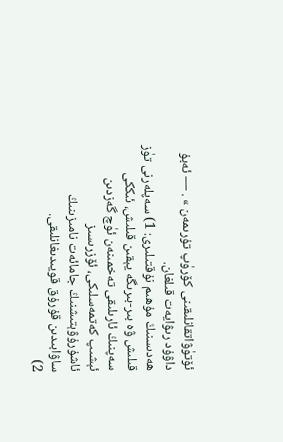ئۆتۈۋاتقانلىقىنى كۆرۈپ تۇرىمەن » . ― ئەبۇ داۋۇد رىۋايەت قىلغان.
ھەدىسنىڭ مۇھىم نۇقتىلىرى: 1) سەپلەرنى تۈز قىلىش ۋە بىر-بىرىگە يېقىن قىلىش، ئىككى سەپنىڭ ئارىلىقى تەخمىنەن ئۈچ گەزدىن ئېشىپ كەتمەسلىكى، ئۆزرىسىز ئاشۇرۇۋېتىشنىڭ جامائەت نامىزىنىڭ ساۋابىدىن قۇرۇق قويىدىغانلىقى.
2)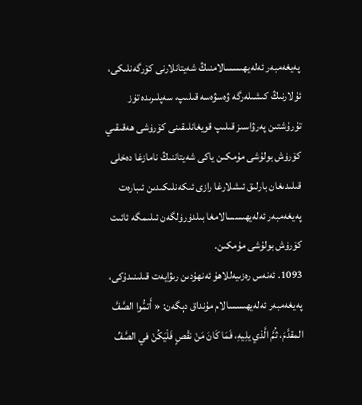پەيغەمبەر ئەلەيھىسسالامنىڭ شەيتانلارنى كۆرگەنلىكى، ئۇلارنىڭ كىشىلەرگە ۋەسۋەسە قىلىپ، سەپلىرىدە تۈز تۇرۇشتىن پەرۋاسىز قىلىپ قويغانلىقىنى كۆرۈشى ھەقىقىي كۆرۈش بولۇشى مۇمكىن ياكى شەيتاننىڭ نامازغا دەخلى قىلىدىغان بارلىق ئىشلارغا رازى ئىكەنلىكىدىن ئىبارەت پەيغەمبەر ئەلەيھىسسالامغا بىلدۈرۈلگەن ئىلىمگە ئائىت كۆرۈش بولۇشى مۇمكىن.
1093. ئەنەس رەزىيەللاھۇ ئەنھۇدىن رىۋايەت قىلىنىدۇكى، پەيغەمبەر ئەلەيھىسسالام مۇنداق دېگەن: « أَتمُّوا الصَّفَّ المقدَّمَ، ثُمَّ الَّذي يلِيهِ، فَمَا كَانَ مَنْ نقْصٍ فَلْيَكُنْ في الصَّفِّ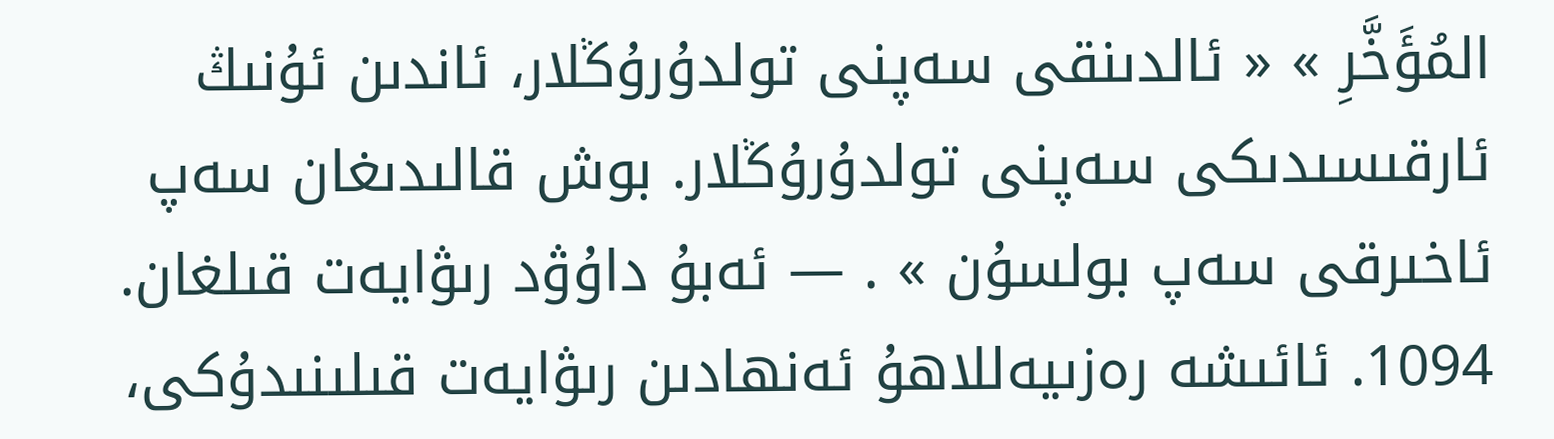المُؤَخَّرِ » « ئالدىنقى سەپنى تولدۇرۇڭلار، ئاندىن ئۇنىڭ ئارقىسىدىكى سەپنى تولدۇرۇڭلار. بوش قالىدىغان سەپ ئاخىرقى سەپ بولسۇن » . ― ئەبۇ داۇۋد رىۋايەت قىلغان.
1094. ئائىشە رەزىيەللاھۇ ئەنھادىن رىۋايەت قىلىنىدۇكى،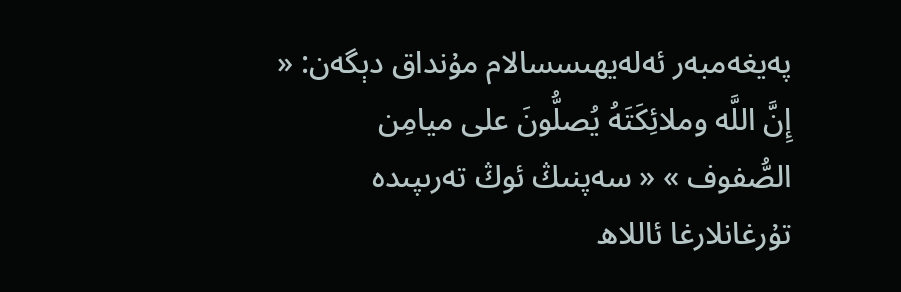پەيغەمبەر ئەلەيھىسسالام مۇنداق دېگەن: « إِنَّ اللَّه وملائِكَتَهُ يُصلُّونَ على ميامِن الصُّفوف » « سەپنىڭ ئوڭ تەرىپىدە تۇرغانلارغا ئاللاھ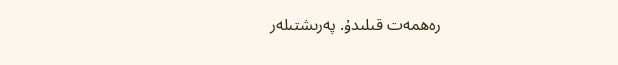رەھمەت قىلىدۇ. پەرىشتىلەر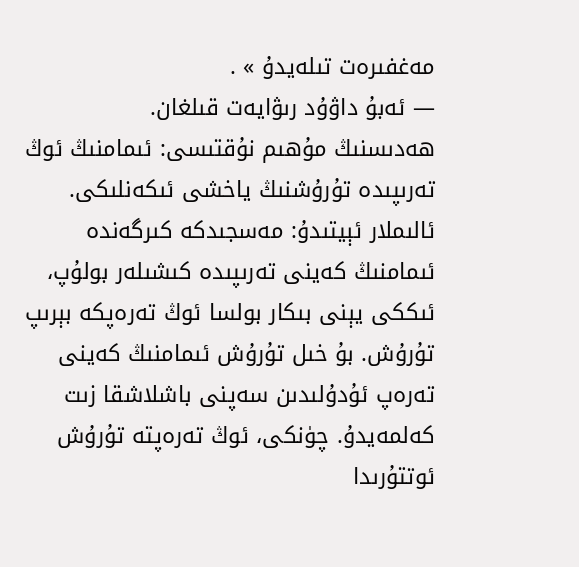مەغفىرەت تىلەيدۇ » .
― ئەبۇ داۋۇد رىۋايەت قىلغان.
ھەدىسنىڭ مۇھىم نۇقتىسى: ئىمامنىڭ ئوڭ تەرىپىدە تۇرۇشنىڭ ياخشى ئىكەنلىكى. ئالىملار ئېيتىدۇ: مەسجىدكە كىرگەندە ئىمامنىڭ كەينى تەرىپىدە كىشىلەر بولۇپ، ئىككى يېنى بىكار بولسا ئوڭ تەرەپكە بېرىپ تۇرۇش. بۇ خىل تۇرۇش ئىمامنىڭ كەينى تەرەپ ئۇدۇلىدىن سەپنى باشلاشقا زىت كەلمەيدۇ. چۈنكى، ئوڭ تەرەپتە تۇرۇش ئوتتۇرىدا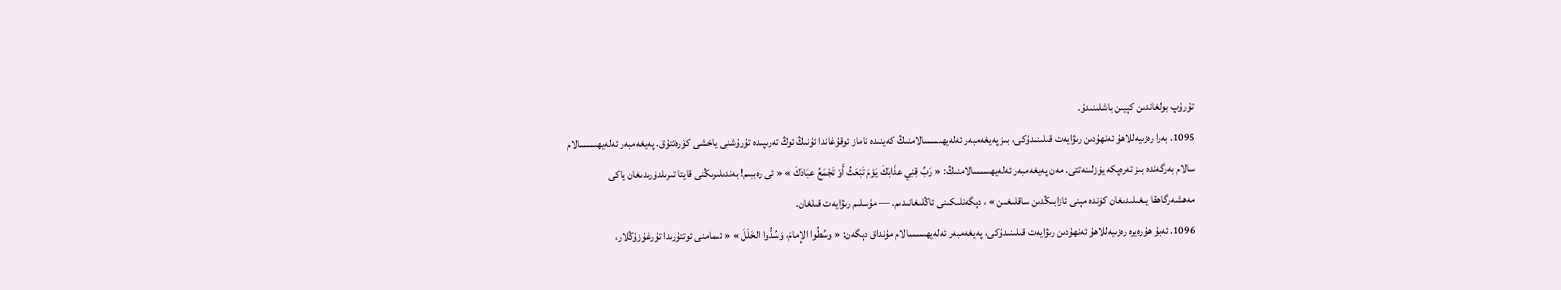تۇرۇپ بولغاندىن كېيىن باشلىنىدۇ.
1095. بەرا رەزىيەللاھۇ ئەنھۇدىن رىۋايەت قىلىنىدۇكى، بىز پەيغەمبەر ئەلەيھىسسالامنىڭ كەينىدە ناماز ئوقۇغاندا ئۇنىڭ ئوڭ تەرىپىدە تۇرۇشنى ياخشى كۆرەتتۇق. پەيغەمبەر ئەلەيھىسسالام سالام بەرگەندە بىز تەرەپكە يۈزلىنەتتى. مەن پەيغەمبەر ئەلەيھىسسالامنىڭ: « رَبِّ قِنِي عذَابَكَ يَوْمَ تَبْعَثُ أَوْ تَجْمَعُ عبَادَكَ » « ئى رەببىم! بەندىلىرىڭنى قايتا تىرىلدۈرىدىغان ياكى مەھشەرگاھقا يىغىلىدىغان كۈندە مېنى ئازابىڭدىن ساقلىغىن » ، دېگەنلىكىنى ئاڭلىغانىدىم. ― مۇسلىم رىۋايەت قىلغان.
1096. ئەبۇ ھۇرەيرە رەزىيەللاھۇ ئەنھۇدىن رىۋايەت قىلىنىدۇكى، پەيغەمبەر ئەلەيھىسسالام مۇنداق دېگەن: « وسِّطُوا الإِمامَ، وَسُدُّوا الخَلَلَ » « ئىمامنى ئوتتۇرىدا تۇرغۇزۇڭلار،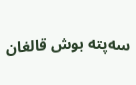سەپتە بوش قالغان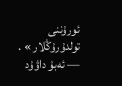ئورۇننى تولدۇرۇڭلار » . ― ئەبۇ داۋۇد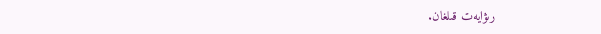رىۋايەت قىلغان.